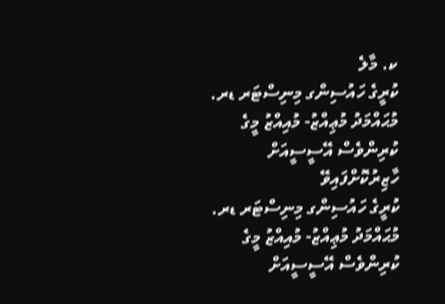ކ. މާލެ
ކުރީގެ ހައުސިންގ މިނިސްޓަރ ޑރ. މުޙައްމަދު މުޢިއްޒު- މުއިއްޒު މީގެ ކުރިންވެސް އޭސީސީއަށް ހާޒިރުކޮށްފައިވޭ
ކުރީގެ ހައުސިންގ މިނިސްޓަރ ޑރ. މުޙައްމަދު މުޢިއްޒު- މުއިއްޒު މީގެ ކުރިންވެސް އޭސީސީއަށް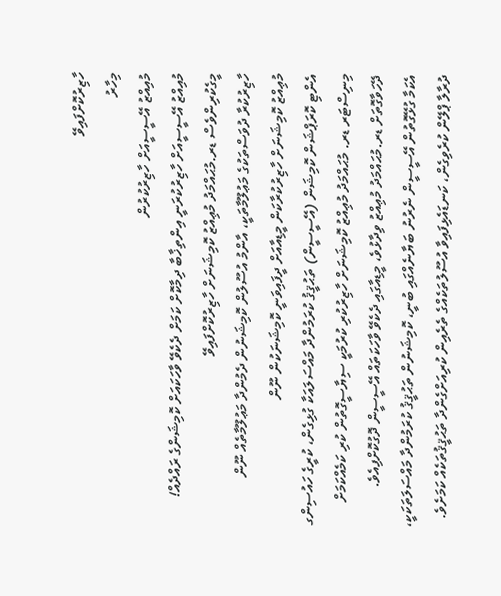ހާޒިރުކޮށްފައިވޭ
މިހާރު
މުއިއްޒު އޭސީސީއަށް ހާޒިރުކުރުން
މުއިއްޒު އޭސީސީއަށް ހާޒިރުކުރަނީ އިންތިޚާބާ ދިމާކޮށް ކަމަށް ދެކެވޭ ވާހަކައަށް ކޮމިޝަންގެ ރައްދެއް!
މީގެކުރިންވެސް ޑރ.މުޙައްމަދު މުޢިއްޒު ކޮމިޝަނަށް ހާޒިރުކޮށްފައިވޭ
ހާޒިރުކުރާ ދުވަސްތަކުގެ މަޢުލޫމާތަކީ، އާންމު އުސޫލުން ކޮމިޝަނުން ދެމުންދާ މަޢުލޫމާތެއް ނޫން
މުޢިއްޒު ކޮމިޝަނަށް ހާޒިރުކުރާކަން މީޑިއާއަށް ދީފައިވަނީ ކޮމިޝަނަކުން ނޫން
އެންޓި ކޮރަޕްޝަން ކޮމިޝަން (އޭސީސީން) ތަޙުޤީޤު ކުރަމުންދާ މައްސަލައަކާ ގުޅިގެން، ކުރީގެ ހައުސިންގ މިނިސްޓަރ ޑރ. މުޙައްމަދު މުޢިއްޒު ކޮމިޝަނަށް ހާޒިރުކުރި ކުރުމަކީ ސިޔާސީގޮތުން ކުރި ކަމެއްކަމަށް ދޭހަވާގޮތަށް ޑރ.މުޙައްމަދު މުޢިއްޒު ވިދާޅުވެ، މީޑިއާގައި ދެކެވޭ ވާހަކަތައް އޭސީސީން ދޮގުކޮށްފިއެވެ.
އެކަމާ ގުޅޭގޮތުން އޭސީސީން ނެރުނު ބަޔާނެއްގައި ބުނީ، ކޮމިޝަނުން ތަޙުޤީޤު ކުރަމުންދާ މައްސަލަތަކަކީ، ދުރާލާ ޕްލޭން ކުރެވިގެން، ކަނޑައެޅިފައިވާ އުސޫލުތަކެއްގެ ތެރެއިން ކުރިއަށްގެންދާ ތަޙުޤީޤުތަކެއް ކަމަށެވެ.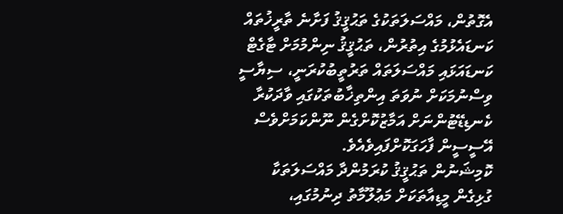އެގޮތުން، މައްސަލަތަކުގެ ތަޙުޤީޤު ފަށާނެ ތާރީޚުތައް ކަނޑައެޅުމުގެ އިތުރުން، ތަޙުޤީޤު ނިންމުމަށް ޓާގެޓް ކަނޑައަޅައި މައްސަލަތައް ތަރުތީބުކުރަނީ، ސިޔާސީ ވިސްނުމަކަށް ނުވަތަ އިންތިޚާބުތަކުގައި ވާދަކުރާ ކެނޑިޑޭޓުންނަށް އަމާޒުކޮށްގެން ނޫންކަމަށްވެސް އޭސީސީން ފާހަގަކޮށްފައިވެއެވެ.
ކޮމިޝަނުން ތަޙުޤީޤު ކުރަމުންދާ މައްސަލަތަކާ ގުޅިގެން މީޑިއާތަކަށް މަޢުލޫމާތު ދިނުމުގައި،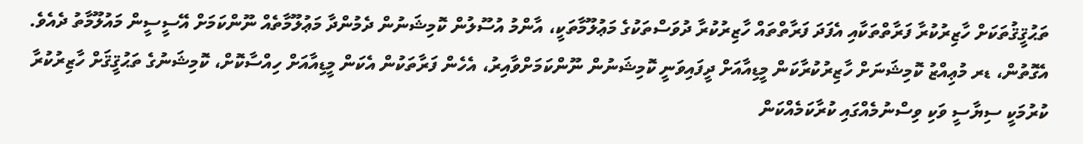ތަޙުޤީޤުތަކަށް ހާޒިރުކުރާ ފަރާތްތަކާއި އެފަދަ ފަރާތްތައް ހާޒިރުކުރާ ދުވަސްތަކުގެ މަޢުލޫމާތަކީ، އާންމު އުސޫލުން ކޮމިޝަނުން ދެމުންދާ މަޢުލޫމާތެއް ނޫންކަމަށް އޭސީސީން މައުލޫމާތު ދެއެވެ. އެގޮތުން، ޑރ މުޢިއްޒު ކޮމިޝަނަށް ހާޒިރުކުރާކަން މީޑިއާއަށް ދީފައިވަނީ ކޮމިޝަނުން ނޫންކަމަށްވާއިރު، އެހެން ފަރާތަކުން އެކަން މީޑިއާއަށް ހިއްސާކޮށް، ކޮމިޝަނުގެ ތަޙުޤީޤަށް ހާޒިރުކުރާ ކުރުމަކީ ސިޔާސީ ވަކި ވިސްނުމެއްގައި ކުރާކަމެއްކަން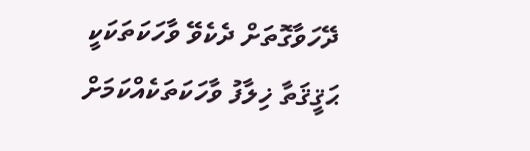ދޭހަވާގޮތަށް ދެކެވޭ ވާހަކަތަކަކީ ޙަޤީޤަތާ ޚިލާފު ވާހަކަތަކެއްކަމަށް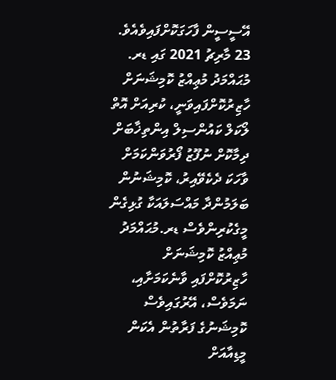އޭސީސީން ފާހަގަކޮށްފައިވެއެވެ.
23 މާރިޗު 2021 ގައި ޑރ. މުޙައްމަދު މުޢިއްޒު ކޮމިޝަނަށް ހާޒިރުކޮށްފައިވަނީ، ކުރިއަށް އޮތް ލޯކަލް ކައުންސިލް އިންތިޚާބަށް ދިމާކޮށް ނުފޫޒު ފޯރުވަންކަމަށް ވާހަކަ ދެކެވޭއިރު، ކޮމިޝަނުން ބަލަމުންދާ މައްސަލައަކާ ގުޅިގެން މީގެކުރިންވެސް ޑރ.މުޙައްމަދު މުޢިއްޒު ކޮމިޝަނަށް ހާޒިރުކޮށްފައި ވާނެކަމަށާއި، ނަމަވެސް، އޭރުގައިވެސް ކޮމިޝަނުގެ ފަރާތުން އެކަން މީޑިއާއަށް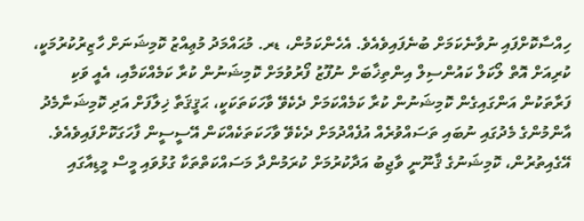ހިއްސާކޮށްފައި ނުވާނެކަމަށް ބުނެފައިވެއެވެ. އެހެންކަމުން، ޑރ. މުޙައްމަދު މުޢިއްޒު ކޮމިޝަނަށް ހާޒިރުކުރުމަކީ، ކުރިއަށް އޮތް ލޯކަލް ކައުންސިލް އިންތިޚާބަށް ނުފޫޒު ފޯރުވުމަށް ކޮމިޝަނުން ކުރާ ކަމެއްކަމާއި، އެއީ ވަކި ފަރާތަކުން އަންގައިގެން ކޮމިޝަނުން ކުރާ ކަމެއްކަމަށް ދެކެވޭ ވާހަކަތަކަކީ، ޙަޤީޤަތާ ޚިލާފަށް އަދި ކޮމިޝަނާމެދު އާންމުންގެ މެދުގައި ނުބައި ތަސައްވުރެއް އުފެއްދުމަށް ދެކެވޭ ވާހަކަތަކެއްކަން އޭސީސީން ފާހަގަކޮށްފައިވެއެވެ.
އޭގެއިތުރުން، ކޮމިޝަނުގެ ޤާނޫނީ ވާޖިބު އަދާކުރުމަށް ކުރަމުންދާ މަސައްކަތްތަކާ ގުޅުވައި މީސް މީޑިއާގައި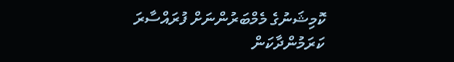ކޮމިޝަނުގެ މެމްބަރުންނަށް ފުރައްސާރަ ކަރަމުންދާކަން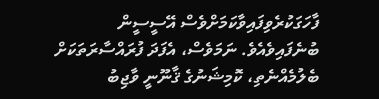ފާހަގަކުރެވިފައިވާކަމަށްވެސް އޭސީސީން ބުނެފައިވެއެވެ. ނަމަވެސް، އެފަދަ ފުރައްސާރަތަކަށް ބެލުމެއްނެތި، ކޮމިޝަނުގެ ޤާނޫނީ ވާޖިބު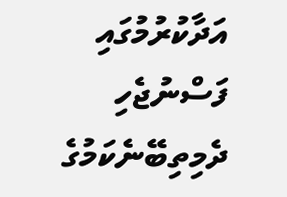އަދާކުރުމުގައި ފަސްނުޖެހި ދެމިތިބޭނެކަމުގެ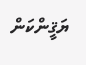ޔަޤީންކަން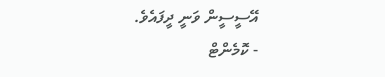އޭސީސީން ވަނީ ދީފައެވެ.
- ކޮމެންޓް